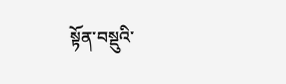སྟོན་བསྡུའི་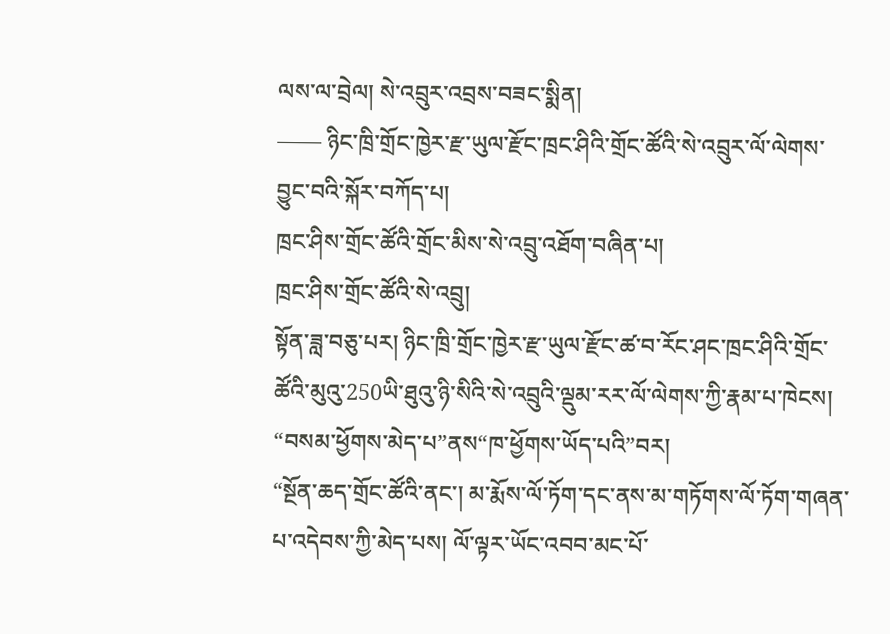ལས་ལ་བྲེལ། སེ་འབྲུར་འབྲས་བཟང་སྨིན།
—— ཉིང་ཁྲི་གྲོང་ཁྱེར་རྫ་ཡུལ་རྫོང་ཁྲང་ཤིའི་གྲོང་ཚོའི་སེ་འབྲུར་ལོ་ལེགས་བྱུང་བའི་སྐོར་བཀོད་པ།
ཁྲང་ཤིས་གྲོང་ཚོའི་གྲོང་མིས་སེ་འབྲུ་འཐོག་བཞིན་པ།
ཁྲང་ཤིས་གྲོང་ཚོའི་སེ་འབྲུ།
སྟོན་ཟླ་བཅུ་པར། ཉིང་ཁྲི་གྲོང་ཁྱེར་རྫ་ཡུལ་རྫོང་ཚ་བ་རོང་ཤང་ཁྲང་ཤིའི་གྲོང་ཚོའི་མུའུ་250ཡི་ཐུའུ་ཉི་སིའི་སེ་འབྲུའི་ལྡུམ་རར་ལོ་ལེགས་ཀྱི་རྣམ་པ་ཁེངས།
“བསམ་ཕྱོགས་མེད་པ”ནས“ཁ་ཕྱོགས་ཡོད་པའི”བར།
“སྔོན་ཆད་གྲོང་ཚོའི་ནང་། མ་རྨོས་ལོ་ཏོག་དང་ནས་མ་གཏོགས་ལོ་ཏོག་གཞན་པ་འདེབས་ཀྱི་མེད་པས། ལོ་ལྟར་ཡོང་འབབ་མང་པོ་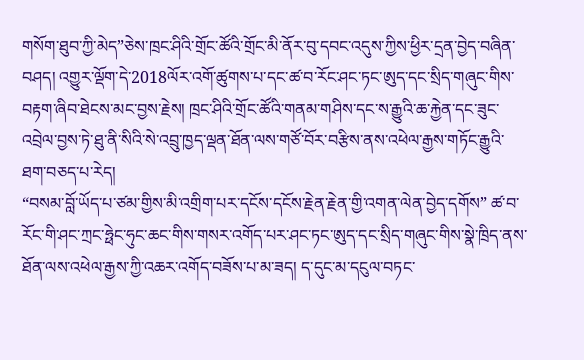གསོག་ཐུབ་ཀྱི་མེད”ཅེས་ཁྲང་ཤིའི་གྲོང་ཚོའི་གྲོང་མི་ནོར་བུ་དབང་འདུས་ཀྱིས་ཕྱིར་དྲན་བྱེད་བཞིན་བཤད། འགྱུར་ལྡོག་དེ་2018ལོར་འགོ་ཚུགས་པ་དང་ཚ་བ་རོང་ཤང་ཏང་ཨུད་དང་སྲིད་གཞུང་གིས་བརྟག་ཞིབ་ཐེངས་མང་བྱས་རྗེས། ཁྲང་ཤིའི་གྲོང་ཚོའི་གནམ་གཤིས་དང་ས་རྒྱུའི་ཆ་རྐྱེན་དང་ཟུང་འབྲེལ་བྱས་ཏེ་ཐུ་ནི་སིའི་སེ་འབྲུ་ཁྱད་ལྡན་ཐོན་ལས་གཙོ་བོར་བརྩིས་ནས་འཕེལ་རྒྱས་གཏོང་རྒྱུའི་ཐག་བཅད་པ་རེད།
“བསམ་བློ་ཡོད་པ་ཙམ་གྱིས་མི་འགྲིག་པར་དངོས་དངོས་རྗེན་རྗེན་གྱི་འགན་ལེན་བྱེད་དགོས” ཚ་བ་རོང་གི་ཤང་ཀྲང་ཧྥེང་ཧུང་ཆང་གིས་གསར་འགོད་པར་ཤང་ཏང་ཨུད་དང་སྲིད་གཞུང་གིས་སྣེ་ཁྲིད་ནས་ཐོན་ལས་འཕེལ་རྒྱས་ཀྱི་འཆར་འགོད་བཟོས་པ་མ་ཟད། ད་དུང་མ་དངུལ་བཏང་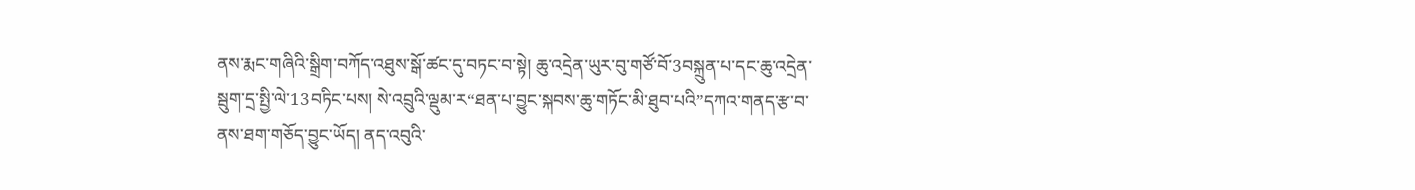ནས་རྨང་གཞིའི་སྒྲིག་བཀོད་འཐུས་སྒོ་ཚང་དུ་བཏང་བ་སྟེ། ཆུ་འདྲེན་ཡུར་བུ་གཙོ་བོ་3བསྐྲུན་པ་དང་ཆུ་འདྲེན་སྦུག་དྲ་སྤྱི་ལེ་13བཏིང་པས། སེ་འབྲུའི་ལྡུམ་ར“ཐན་པ་བྱུང་སྐབས་ཆུ་གཏོང་མི་ཐུབ་པའི”དཀའ་གནད་རྩ་བ་ནས་ཐག་གཅོད་བྱུང་ཡོད། ནད་འབུའི་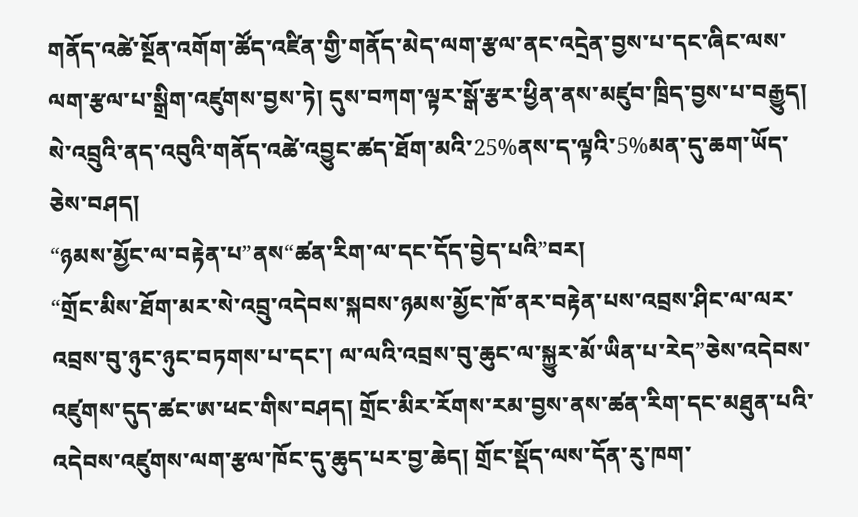གནོད་འཚེ་སྔོན་འགོག་ཚོད་འཛིན་གྱི་གནོད་མེད་ལག་རྩལ་ནང་འདྲེན་བྱས་པ་དང་ཞིང་ལས་ལག་རྩལ་པ་སྒྲིག་འཛུགས་བྱས་ཏེ། དུས་བཀག་ལྟར་སྒོ་རྩར་ཕྱིན་ནས་མཛུབ་ཁྲིད་བྱས་པ་བརྒྱུད། སེ་འབྲུའི་ནད་འབུའི་གནོད་འཚེ་འབྱུང་ཚད་ཐོག་མའི་25%ནས་ད་ལྟའི་5%མན་དུ་ཆག་ཡོད་ཅེས་བཤད།
“ཉམས་མྱོང་ལ་བརྟེན་པ”ནས“ཚན་རིག་ལ་དང་དོད་བྱེད་པའི”བར།
“གྲོང་མིས་ཐོག་མར་སེ་འབྲུ་འདེབས་སྐབས་ཉམས་མྱོང་ཁོ་ནར་བརྟེན་པས་འབྲས་ཤིང་ལ་ལར་འབྲས་བུ་ཉུང་ཉུང་བཏགས་པ་དང་། ལ་ལའི་འབྲས་བུ་ཆུང་ལ་སྐྱུར་མོ་ཡིན་པ་རེད”ཅེས་འདེབས་འཛུགས་དུད་ཚང་ཨ་ཕང་གིས་བཤད། གྲོང་མིར་རོགས་རམ་བྱས་ནས་ཚན་རིག་དང་མཐུན་པའི་འདེབས་འཛུགས་ལག་རྩལ་ཁོང་དུ་ཆུད་པར་བྱ་ཆེད། གྲོང་སྡོད་ལས་དོན་རུ་ཁག་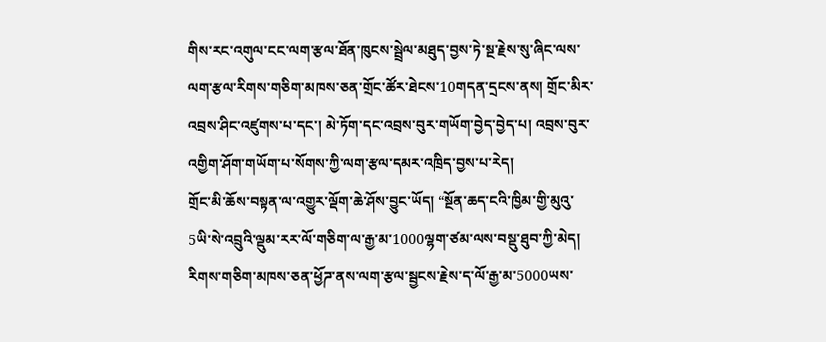གིས་རང་འགུལ་ངང་ལག་རྩལ་ཐོན་ཁུངས་སྦྲེལ་མཐུད་བྱས་ཏེ་སྔ་རྗེས་སུ་ཞིང་ལས་ལག་རྩལ་རིགས་གཅིག་མཁས་ཅན་གྲོང་ཚོར་ཐེངས་10གདན་དྲངས་ནས། གྲོང་མིར་འབྲས་ཤིང་འཛུགས་པ་དང་། མེ་ཏོག་དང་འབྲས་བུར་གཡོག་བྱེད་བྱེད་པ། འབྲས་བུར་འགྱིག་ཤོག་གཡོག་པ་སོགས་ཀྱི་ལག་རྩལ་དམར་འཁྲིད་བྱས་པ་རེད།
གྲོང་མི་ཆོས་བསྟན་ལ་འགྱུར་ལྡོག་ཆེ་ཤོས་བྱུང་ཡོད། “སྔོན་ཆད་ངའི་ཁྱིམ་གྱི་མུའུ་5ཡི་སེ་འབྲུའི་ལྡུམ་རར་ལོ་གཅིག་ལ་རྒྱ་མ་1000ལྷག་ཙམ་ལས་བསྡུ་ཐུབ་ཀྱི་མེད། རིགས་གཅིག་མཁས་ཅན་ཕྱོཌ་ནས་ལག་རྩལ་སྦྱངས་རྗེས་ད་ལོ་རྒྱ་མ་5000ཡས་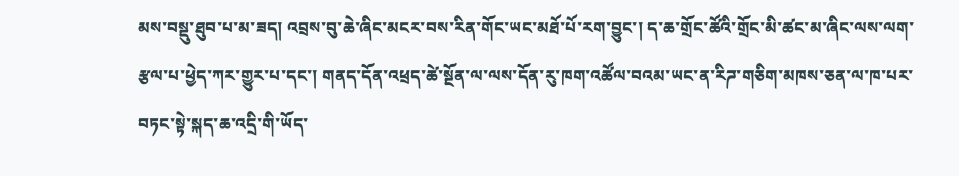མས་བསྡུ་ཐུབ་པ་མ་ཟད། འབྲས་བུ་ཆེ་ཞིང་མངར་བས་རིན་གོང་ཡང་མཐོ་པོ་རག་བྱུང་། ད་ཆ་གྲོང་ཚོའི་གྲོང་མི་ཚང་མ་ཞིང་ལས་ལག་རྩལ་པ་ཕྱེད་ཀར་གྱུར་པ་དང་། གནད་དོན་འཕྲད་ཚེ་སྔོན་ལ་ལས་དོན་རུ་ཁག་འཚོལ་བའམ་ཡང་ན་རིཌ་གཅིག་མཁས་ཅན་ལ་ཁ་པར་བཏང་སྟེ་སྐད་ཆ་འདྲི་གི་ཡོད་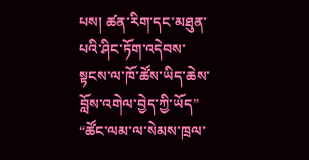པས། ཚན་རིག་དང་མཐུན་པའི་ཤིང་ཏོག་འདེབས་སྟངས་ལ་ཁོ་ཚོས་ཡིད་ཆེས་བློས་འགེལ་བྱེད་ཀྱི་ཡོད”
“ཚོང་ལམ་ལ་སེམས་ཁྲལ་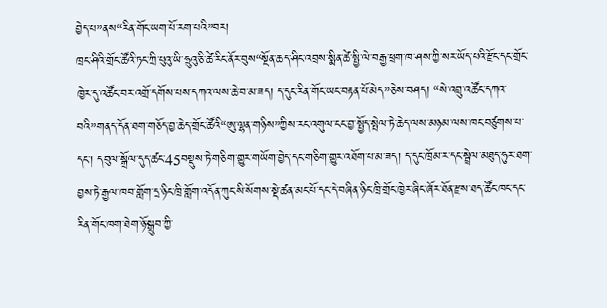བྱེད་པ”ནས“རིན་གོང་ཡག་པོ་རག་པའི”བར།
ཁྲང་ཤིའི་གྲོང་ཚོའི་ཏང་ཀྲི་པུའུ་ཡི་ཧྲུའུ་ཅི་ཚེ་རིང་ནོར་བུས“སྔོན་ཆད་ཤིང་འབྲས་སྨིན་ཚེ་སྤྱི་ལེ་བརྒྱ་ཕྲག་ཁ་ཤས་ཀྱི་སར་ཡོད་པའི་རྫོང་དང་གྲོང་ཁྱེར་དུ་འཚོང་བར་འགྲོ་དགོས་པས་དཀའ་ལས་ཆེ་བ་མ་ཟད། ད་དུང་རིན་གོང་ཡང་བརྟན་པོ་མེད”ཅེས་བཤད། “སེ་འབྲུ་འཚོང་དཀའ་བའི”གནད་དོན་ཐག་གཅོད་བྱ་ཆེད་གྲོང་ཚོའི“ཨུ་ལྷན་གཉིས”ཀྱིས་རང་འགུལ་ངང་བྱ་སྤྱོད་སྤེལ་ཏེ་ཆེད་ལས་མཉམ་ལས་ཁང་བཙུགས་པ་དང་། དབུལ་སྒྲོལ་དུད་ཚང་45བསྡུས་ཏེ་གཅིག་གྱུར་གཡོག་བྱེད་དང་གཅིག་གྱུར་འཐོག་པ་མ་ཟད། ད་དུང་ཁྲོམ་ར་དང་སྦྲེལ་མཐུད་ཧུར་ཐག་བྱས་ཏེ་རྒྱལ་ཁབ་གློག་དྲ་ཉིང་ཁྲི་གློག་འདོན་ཀུང་སི་སོགས་སྡེ་ཚན་མང་པོ་དང་དེ་བཞིན་ཉིང་ཁྲི་གྲོང་ཁྱེར་ཞིང་ཞོར་ཐོན་རྫས་ཐད་ཚོང་ཁང་དང་རིན་གོང་ཁག་ཐེག་ཉོ་སྒྲུབ་ཀྱི་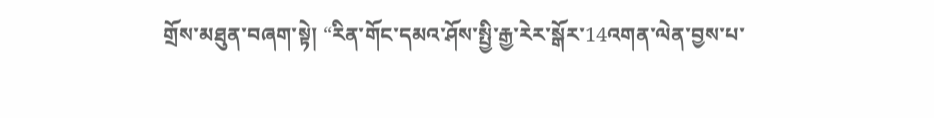གྲོས་མཐུན་བཞག་སྟེ། “རིན་གོང་དམའ་ཤོས་སྤྱི་རྒྱ་རེར་སྒོར་14འགན་ལེན་བྱས་པ་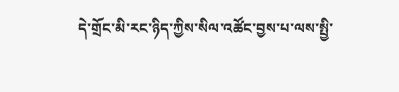དེ་གྲོང་མི་རང་ཉིད་ཀྱིས་སིལ་འཚོང་བྱས་པ་ལས་སྤྱི་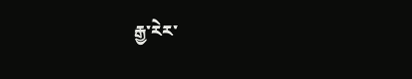རྒྱ་རེར་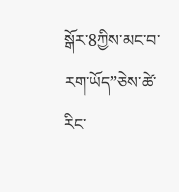སྒོར་8ཀྱིས་མང་བ་རག་ཡོད”ཅེས་ཚེ་རིང་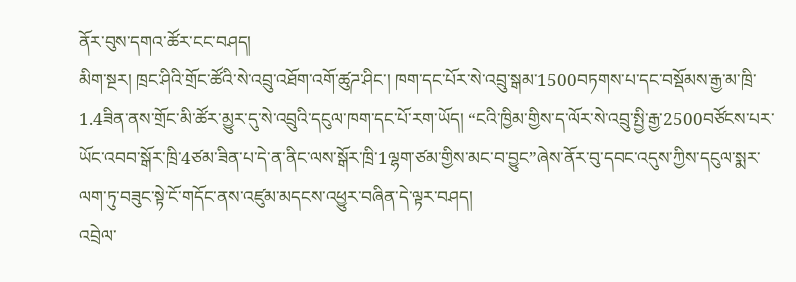ནོར་བུས་དགའ་ཚོར་ངང་བཤད།
མིག་སྔར། ཁྲང་ཤིའི་གྲོང་ཚོའི་སེ་འབྲུ་འཐོག་འགོ་ཚུཌ་ཤིང་། ཁག་དང་པོར་སེ་འབྲུ་སྒམ་1500བཏགས་པ་དང་བསྡོམས་རྒྱ་མ་ཁྲི་1.4ཟིན་ནས་གྲོང་མི་ཚོར་མྱུར་དུ་སེ་འབྲུའི་དངུལ་ཁག་དང་པོ་རག་ཡོད། “ངའི་ཁྱིམ་གྱིས་ད་ལོར་སེ་འབྲུ་སྤྱི་རྒྱ་2500བཙོངས་པར་ཡོང་འབབ་སྒོར་ཁྲི་4ཙམ་ཟིན་པ་དེ་ན་ནིང་ལས་སྒོར་ཁྲི་1ལྷག་ཙམ་གྱིས་མང་བ་བྱུང”ཞེས་ནོར་བུ་དབང་འདུས་ཀྱིས་དངུལ་སྨར་ལག་ཏུ་བཟུང་སྟེ་ངོ་གདོང་ནས་འཛུམ་མདངས་འཕྱུར་བཞིན་དེ་ལྟར་བཤད།
འབྲེལ་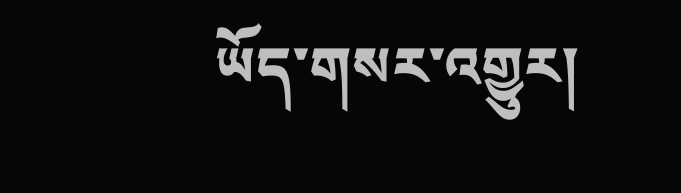ཡོད་གསར་འགྱུར།